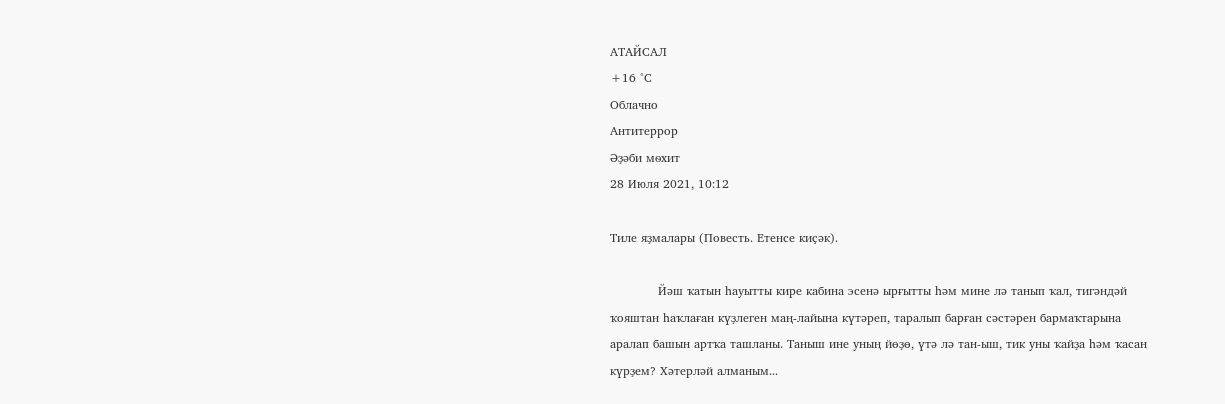АТАЙСАЛ
+16 °С
Облачно
Антитеррор
Әҙәби мѳхит
28 Июля 2021, 10:12

Тиле яҙмалары (Повесть. Етенсе киҫәк).

            Йәш ҡатын һауытты кире кабина эсенә ырғытты һәм мине лә танып ҡал, тигәндәй ҡояштан һаҡлаған күҙлеген маң-лайына күтәреп, таралып барған сәстәрен бармаҡтарына аралап башын артҡа ташланы. Таныш ине уның йөҙө, үтә лә тан-ыш, тик уны ҡайҙа һәм ҡасан күрҙем? Хәтерләй алманым...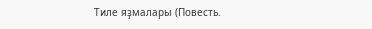Тиле яҙмалары (Повесть.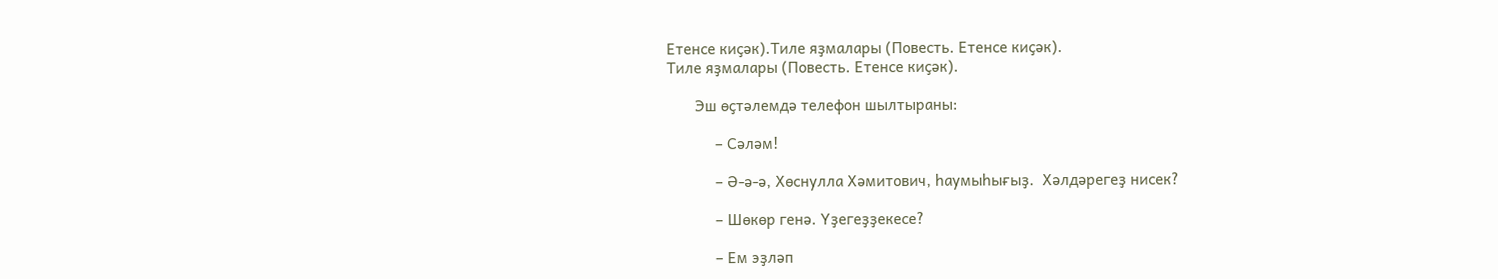Етенсе киҫәк).Тиле яҙмалары (Повесть. Етенсе киҫәк).
Тиле яҙмалары (Повесть. Етенсе киҫәк).

       Эш өҫтәлемдә телефон шылтыраны:

            – Сәләм!

            – Ә-ә-ә, Хөснулла Хәмитович, һаумыһығыҙ.  Хәлдәрегеҙ нисек?

            – Шөкөр генә. Үҙегеҙҙекесе?

            – Ем эҙләп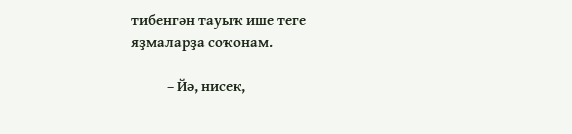тибенгән тауыҡ ише теге яҙмаларҙа соҡонам.

            – Йә, нисек,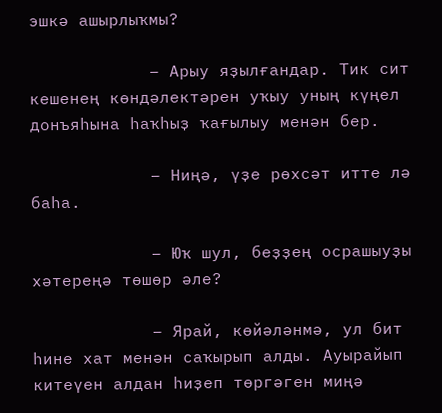эшкә ашырлыҡмы?

            – Арыу яҙылғандар. Тик сит кешенең көндәлектәрен уҡыу уның күңел донъяһына һаҡһыҙ ҡағылыу менән бер.

            – Ниңә, үҙе рөхсәт итте лә баһа.

            – Юҡ шул, беҙҙең осрашыуҙы хәтереңә төшөр әле?

            – Ярай, көйәләнмә, ул бит һине хат менән саҡырып алды. Ауырайып китеүен алдан һиҙеп төргәген миңә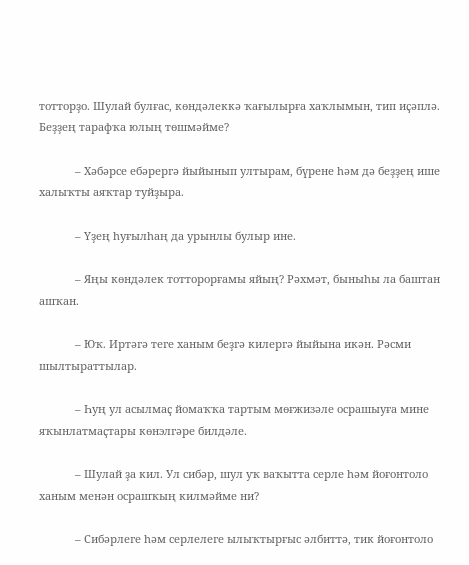тотторҙо. Шулай булғас, көндәлеккә ҡағылырға хаҡлымын, тип иҫәплә. Беҙҙең тарафҡа юлың төшмәйме?

            – Хәбәрсе ебәрергә йыйынып ултырам, бүрене һәм дә беҙҙең ише халыҡты аяҡтар туйҙыра.

            – Үҙең һуғылһаң да урынлы булыр ине.

            – Яңы көндәлек тотторорғамы яйың? Рәхмәт, быныһы ла баштан ашҡан.

            – Юҡ. Иртәгә теге ханым беҙгә килергә йыйына икән. Рәсми шылтыраттылар.

            – Һуң ул асылмаҫ йомаҡҡа тартым мөғжизәле осрашыуға мине яҡынлатмаҫтары көнэлгәре билдәле.

            – Шулай ҙа кил. Ул сибәр, шул уҡ ваҡытта серле һәм йоғонтоло ханым менән осрашҡың килмәйме ни?

            – Сибәрлеге һәм серлелеге ылыҡтырғыс әлбиттә, тик йоғонтоло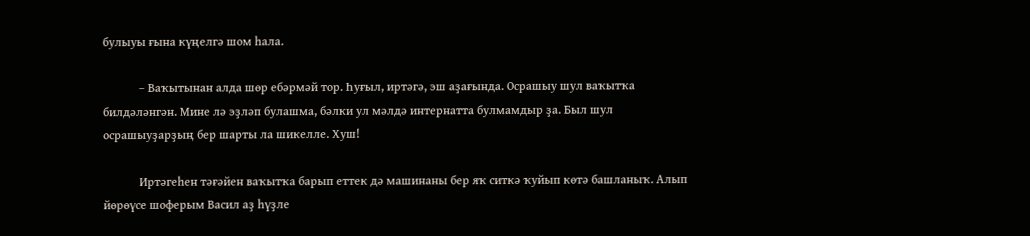булыуы ғына күңелгә шом һала.

            – Ваҡытынан алда шөр ебәрмәй тор. Һуғыл, иртәгә, эш аҙағында. Осрашыу шул ваҡытҡа билдәләнгән. Мине лә эҙләп булашма, бәлки ул мәлдә интернатта булмамдыр ҙа. Был шул осрашыуҙарҙың бер шарты ла шикелле. Хуш!

            Иртәгеһен тәғәйен ваҡытҡа барып еттек дә машинаны бер яҡ ситкә ҡуйып көтә башланыҡ. Алып йөрөүсе шоферым Васил аҙ һүҙле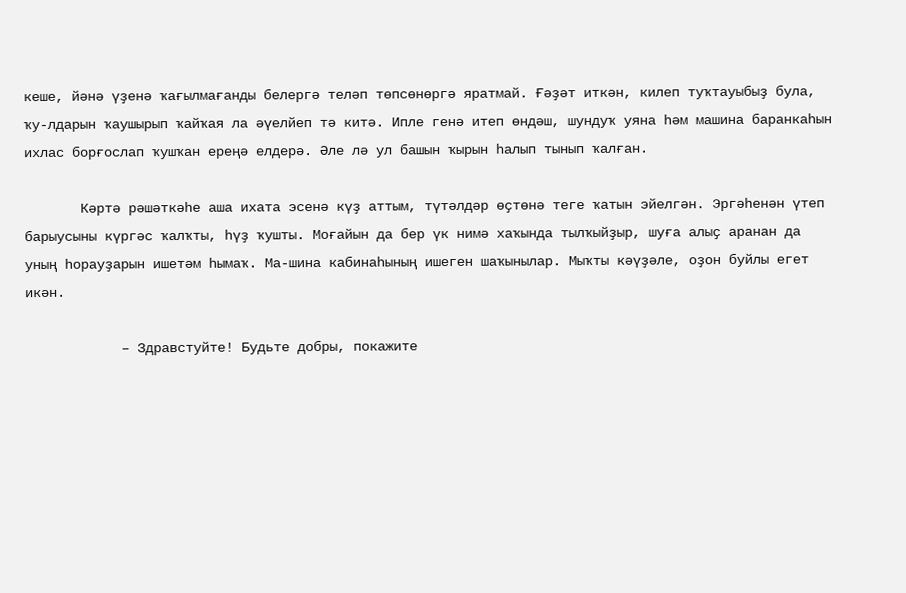кеше, йәнә үҙенә ҡағылмағанды белергә теләп төпсөнөргә яратмай. Ғәҙәт иткән, килеп туҡтауыбыҙ була, ҡу-лдарын ҡаушырып ҡайҡая ла әүелйеп тә китә. Ипле генә итеп өндәш, шундуҡ уяна һәм машина баранкаһын ихлас борғослап ҡушҡан ереңә елдерә. Әле лә ул башын ҡырын һалып тынып ҡалған.

       Кәртә рәшәткәһе аша ихата эсенә күҙ аттым, түтәлдәр өҫтөнә теге ҡатын эйелгән. Эргәһенән үтеп барыусыны күргәс ҡалҡты, һүҙ ҡушты. Моғайын да бер үк нимә хаҡында тылҡыйҙыр, шуға алыҫ аранан да уның һорауҙарын ишетәм һымаҡ. Ма-шина кабинаһының ишеген шаҡынылар. Мыҡты кәүҙәле, оҙон буйлы егет икән.

            – Здравстуйте! Будьте добры, покажите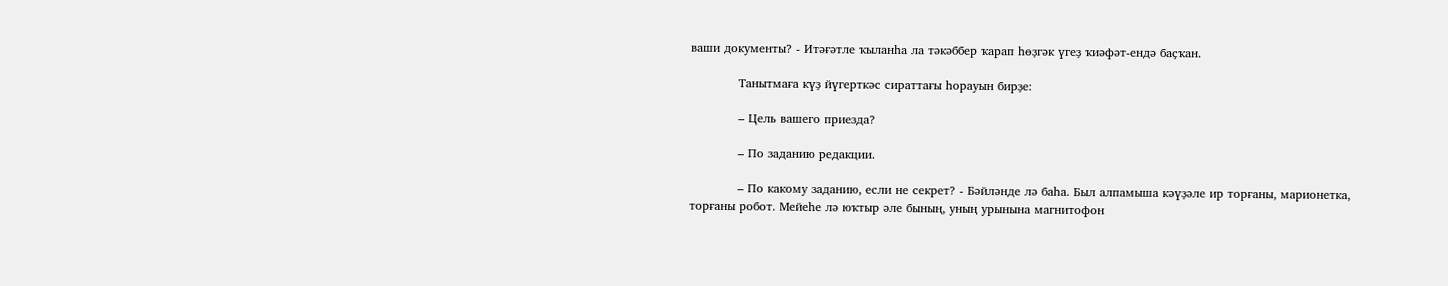ваши документы? - Итәғәтле ҡыланһа ла тәкәббер ҡарап һөҙгәк үгеҙ ҡиәфәт-ендә баҫҡан.

            Танытмаға күҙ йүгерткәс сираттағы һорауын бирҙе:

            – Цель вашего приезда?

            – По заданию редакции.

            – По какому заданию, если не секрет? - Бәйләнде лә баһа. Был алпамыша кәүҙәле ир торғаны, марионетка, торғаны робот. Мейеһе лә юҡтыр әле бының, уның урынына магнитофон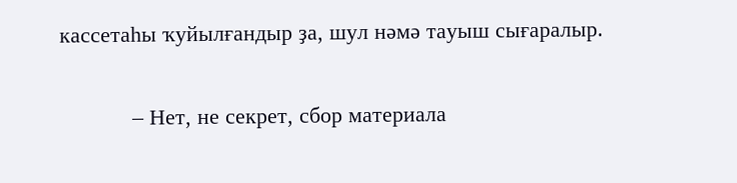кассетаһы ҡуйылғандыр ҙа, шул нәмә тауыш сығаралыр.

            – Нет, не секрет, сбор материала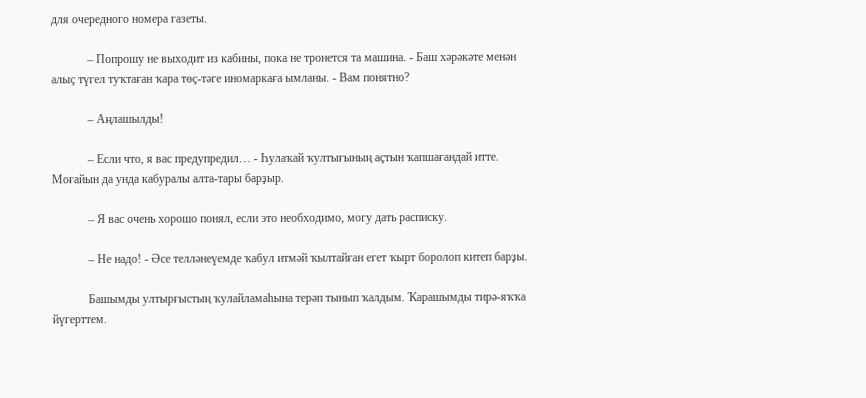для очередного номера газеты.

            – Попрошу не выходит из кабины, пока не тронется та машина. - Баш хәрәкәте менән алыҫ түгел туҡтаған ҡара төҫ-тәге иномаркаға ымланы. - Вам понятно?

            – Аңлашылды!

            – Если что, я вас предупредил… - Һулаҡай ҡултығының аҫтын ҡапшағандай итте. Моғайын да унда кабуралы алта-тары барҙыр.

            – Я вас очень хорошо понял, если это необходимо, могу дать расписку.

            – Не надо! - Әсе телләнеүемде ҡабул итмәй ҡылтайған егет ҡырт боролоп китеп барҙы.

            Башымды ултырғыстың ҡулайламаһына терәп тынып ҡалдым. Ҡарашымды тирә-яҡҡа йүгерттем.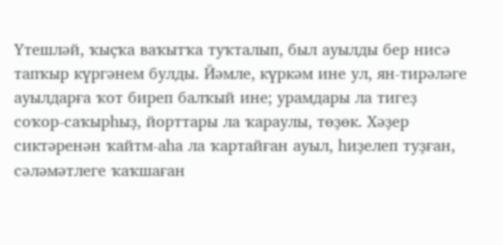Үтешләй, ҡыҫҡа ваҡытҡа туҡталып, был ауылды бер нисә тапҡыр күргәнем булды. Йәмле, күркәм ине ул, ян-тирәләге ауылдарға ҡот биреп балҡый ине; урамдары ла тигеҙ соҡор-саҡырһыҙ, йорттары ла ҡараулы, төҙөк. Хәҙер сиктәренән ҡайтм-аһа ла ҡартайған ауыл, һиҙелеп туҙған, сәләмәтлеге ҡаҡшаған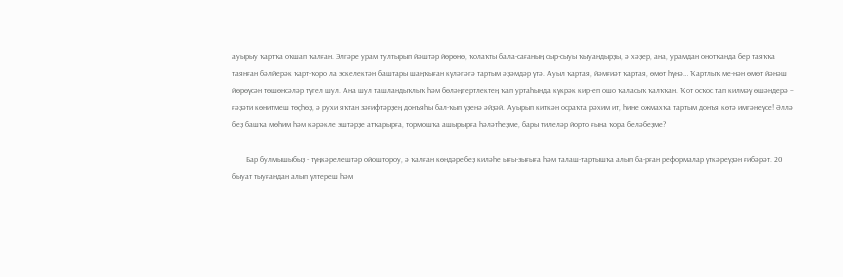ауырыу ҡартҡа оҡшап ҡалған. Элгәре урам тултырып йәштәр йөрөнө, ҡолаҡты бала-сағаның сыр-сыуы ҡыуандырҙы, ә хәҙер, ана, урамдан онотҡанда бер таяҡҡа таянған бәлйерәк ҡарт-ҡоро ла эскелектән баштары шаңҡыған күләгәгә тартым әҙәмдәр үтә. Ауыл ҡартая, йәмғиәт ҡартая, өмөт һүнә… Ҡартлыҡ ме-нән өмөт йәнәш йөрөүсән төшөнсәләр түгел шул. Ана шул ташландыҡлыҡ һәм бөләңгертлектең ҡап уртаһында күкрәк кир-еп ошо ҡаласыҡ ҡалҡҡан. Ҡот осҡос тап килмәү өшәндерә – ғәҙәти көнитмеш төҫһөҙ, ә рухи яҡтан зәғифтәрҙең донъяһы бал-ҡып үҙенә әйҙәй. Ауырып киткән осраҡта рәхим ит, һине ожмахҡа тартым донъя көтә имгәнеүсе! Әллә беҙ башҡа мөһим һәм кәрәкле эштәрҙе атҡарырға, тормошҡа ашырырға һәләтһеҙме, бары тилеләр йорто ғына ҡора беләбеҙме?

       Бар булмышыбыҙ - түңкәрелештәр ойоштороу, ә ҡалған көндәребеҙ киләһе ығы-зығыға һәм талаш-тартышҡа алып ба-рған реформалар үткәреүҙән ғибәрәт. 20 быуат тыуғандан алып үлтереш һәм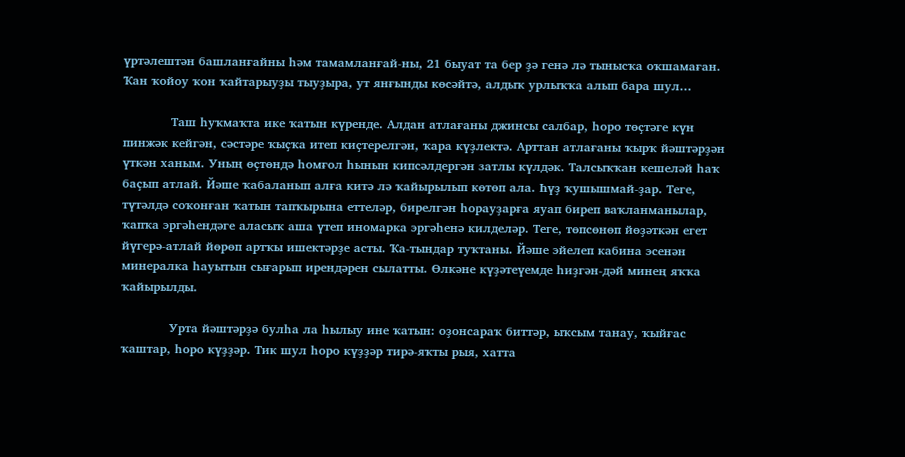үртәлештән башланғайны һәм тамамланғай-ны, 21 быуат та бер ҙә генә лә тынысҡа оҡшамаған. Ҡан ҡойоу ҡон ҡайтарыуҙы тыуҙыра, ут янғынды көсәйтә, алдыҡ урлыҡҡа алып бара шул…

            Таш һуҡмаҡта ике ҡатын күренде. Алдан атлағаны джинсы салбар, һоро төҫтәге күн пинжәк кейгән, сәстәре ҡыҫҡа итеп киҫтерелгән, ҡара күҙлектә. Арттан атлағаны ҡырҡ йәштәрҙән үткән ханым. Уның өҫтөндә һомғол һынын кипсәлдергән затлы күлдәк. Талсыҡҡан кешеләй һаҡ баҫып атлай. Йәше ҡабаланып алға китә лә ҡайырылып көтөп ала. Һүҙ ҡушышмай-ҙар. Теге, түтәлдә соҡонған ҡатын тапҡырына еттеләр, бирелгән һорауҙарға яуап биреп ваҡланманылар, ҡапҡа эргәһендәге аласыҡ аша үтеп иномарка эргәһенә килделәр. Теге, төпсөнөп йөҙәткән егет йүгерә-атлай йөрөп артҡы ишектәрҙе асты. Ҡа-тындар туҡтаны. Йәше эйелеп кабина эсенән минералка һауытын сығарып ирендәрен сылатты. Өлкәне күҙәтеүемде һиҙгән-дәй минең яҡҡа ҡайырылды.

            Урта йәштәрҙә булһа ла һылыу ине ҡатын: оҙонсараҡ биттәр, ыҡсым танау, ҡыйғас ҡаштар, һоро күҙҙәр. Тик шул һоро күҙҙәр тирә-яҡты рыя, хатта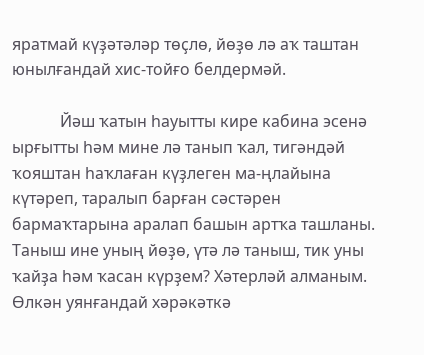яратмай күҙәтәләр төҫлө, йөҙө лә аҡ таштан юнылғандай хис-тойғо белдермәй.

            Йәш ҡатын һауытты кире кабина эсенә ырғытты һәм мине лә танып ҡал, тигәндәй ҡояштан һаҡлаған күҙлеген ма-ңлайына күтәреп, таралып барған сәстәрен бармаҡтарына аралап башын артҡа ташланы. Таныш ине уның йөҙө, үтә лә таныш, тик уны ҡайҙа һәм ҡасан күрҙем? Хәтерләй алманым. Өлкән уянғандай хәрәкәткә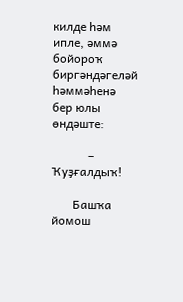килде һәм ипле, әммә бойороҡ биргәндәгеләй һәммәһенә бер юлы өндәште:

            – Ҡуҙғалдыҡ!

       Башҡа йомош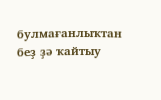булмағанлыҡтан беҙ ҙә ҡайтыу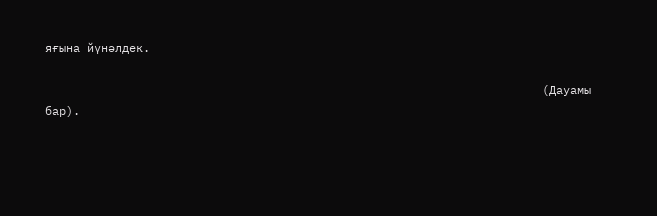яғына йүнәлдек.

                                                                       (Дауамы бар).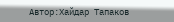Автор:Хайдар Тапаков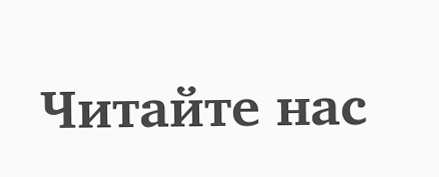Читайте нас